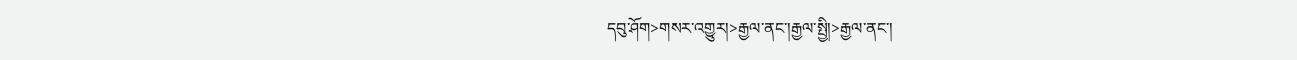དབུ་ཤོག>གསར་འགྱུར།>རྒྱལ་ནང་།རྒྱལ་སྤྱི།>རྒྱལ་ནང་།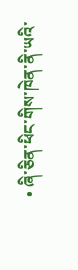• ཞི་ཅིན་ཕིང་གིས་ཁེན་ནི་ཡའི་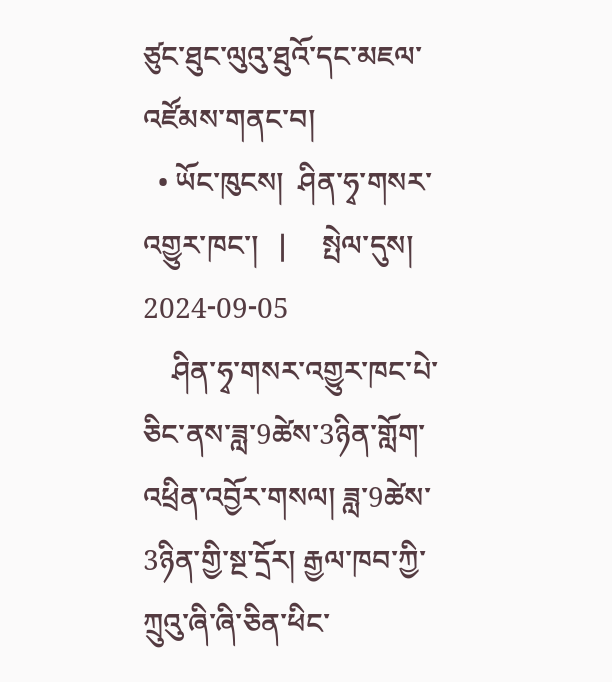ཙུང་ཐུང་ལུའུ་ཐུའོ་དང་མཇལ་འཛོམས་གནང་བ།
  • ཡོང་ཁུངས།  ཤིན་ཧྭ་གསར་འགྱུར་ཁང་།   |     སྤེལ་དུས།  2024-09-05
    ཤིན་ཧྭ་གསར་འགྱུར་ཁང་པེ་ཅིང་ནས་ཟླ་9ཚེས་3ཉིན་གློག་འཕྲིན་འབྱོར་གསལ། ཟླ་9ཚེས་3ཉིན་གྱི་སྔ་དྲོར། རྒྱལ་ཁབ་ཀྱི་ཀྲུའུ་ཞི་ཞི་ཅིན་ཕིང་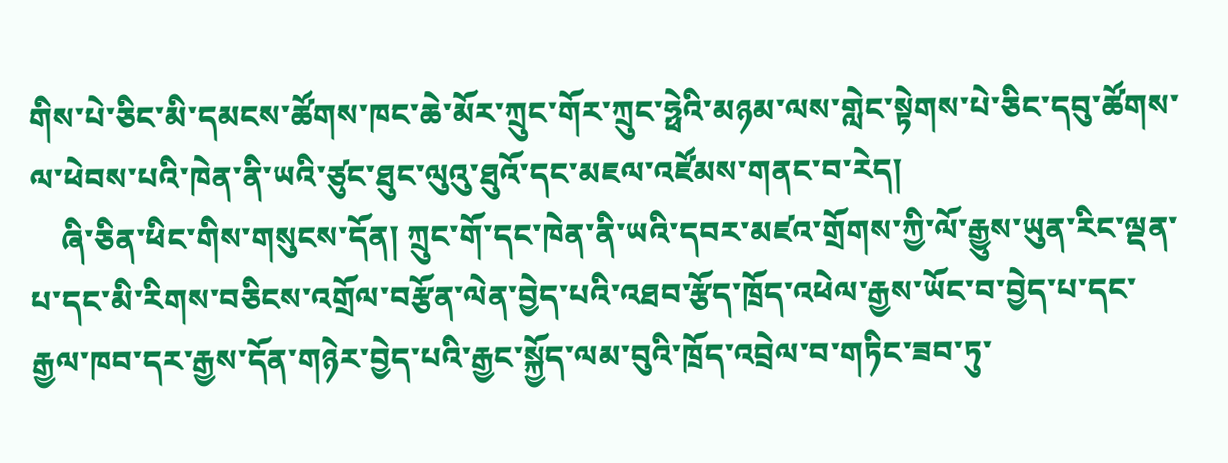གིས་པེ་ཅིང་མི་དམངས་ཚོགས་ཁང་ཆེ་མོར་ཀྲུང་གོར་ཀྲུང་ཧྥེའི་མཉམ་ལས་གླེང་སྟེགས་པེ་ཅིང་དབུ་ཚོགས་ལ་ཕེབས་པའི་ཁེན་ནི་ཡའི་ཙུང་ཐུང་ལུའུ་ཐུའོ་དང་མཇལ་འཛོམས་གནང་བ་རེད།
    ཞི་ཅིན་ཕིང་གིས་གསུངས་དོན། ཀྲུང་གོ་དང་ཁེན་ནི་ཡའི་དབར་མཛའ་གྲོགས་ཀྱི་ལོ་རྒྱུས་ཡུན་རིང་ལྡན་པ་དང་མི་རིགས་བཅིངས་འགྲོལ་བརྩོན་ལེན་བྱེད་པའི་འཐབ་རྩོད་ཁྲོད་འཕེལ་རྒྱས་ཡོང་བ་བྱེད་པ་དང་རྒྱལ་ཁབ་དར་རྒྱས་དོན་གཉེར་བྱེད་པའི་རྒྱང་སྐྱོད་ལམ་བུའི་ཁྲོད་འབྲེལ་བ་གཏིང་ཟབ་ཏུ་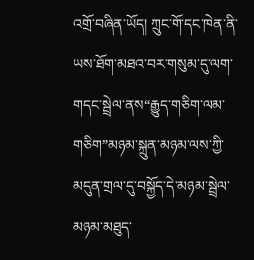འགྲོ་བཞིན་ཡོད། ཀྲུང་གོ་དང་ཁེན་ནི་ཡས་ཐོག་མཐའ་བར་གསུམ་དུ་ལག་གདང་སྦྲེལ་ནས“རྒྱུད་གཅིག་ལམ་གཅིག”མཉམ་སྐྲུན་མཉམ་ལས་ཀྱི་མདུན་གྲལ་དུ་བསྐྱོད་དེ་མཉམ་སྦྲེལ་མཉམ་མཐུད་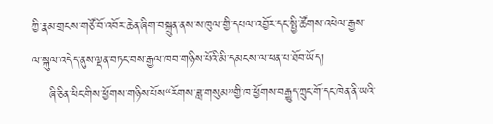ཀྱི་རྣམ་གྲངས་གཙོ་བོ་འབོར་ཆེན་ཞིག་བསྐྲུན་ནས་ས་ཁུལ་གྱི་དཔལ་འབྱོར་དང་སྤྱི་ཚོགས་འཕེལ་རྒྱས་ལ་སྐུལ་འདེད་ནུས་ལྡན་བཏང་བས་རྒྱལ་ཁབ་གཉིས་པོའི་མི་དམངས་ལ་ཕན་པ་ཐོབ་ཡོད།
    ཞི་ཅིན་ཕིང་གིས་ཕྱོགས་གཉིས་པོས“རོགས་ཟླ་གསུམ”གྱི་ཁ་ཕྱོགས་བརྒྱུད་ཀྲུང་གོ་དང་ཁེན་ནི་ཡའི་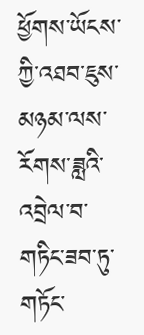ཕྱོགས་ཡོངས་ཀྱི་འཐབ་ཇུས་མཉམ་ལས་རོགས་ཟླའི་འབྲེལ་བ་གཏིང་ཟབ་ཏུ་གཏོང་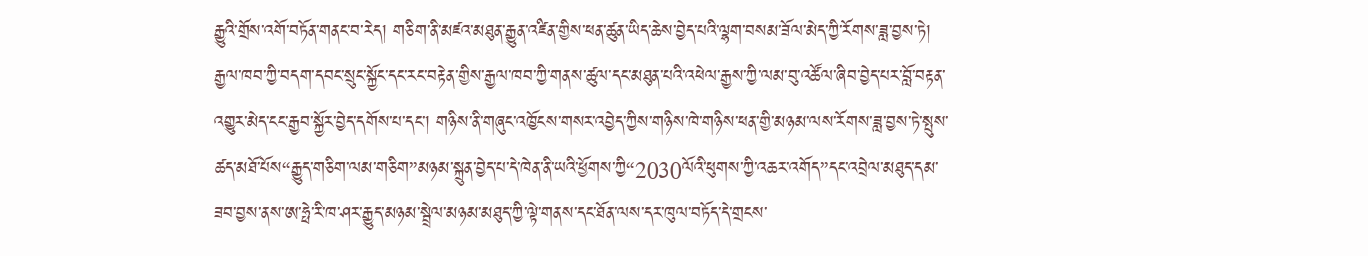རྒྱུའི་གྲོས་འགོ་བཏོན་གནང་བ་རེད། གཅིག་ནི་མཛའ་མཐུན་རྒྱུན་འཛིན་གྱིས་ཕན་ཚུན་ཡིད་ཆེས་བྱེད་པའི་ལྷག་བསམ་ཟོལ་མེད་ཀྱི་རོགས་ཟླ་བྱས་ཏེ། རྒྱལ་ཁབ་ཀྱི་བདག་དབང་སྲུང་སྐྱོང་དང་རང་བརྟེན་གྱིས་རྒྱལ་ཁབ་ཀྱི་གནས་ཚུལ་དང་མཐུན་པའི་འཕེལ་རྒྱས་ཀྱི་ལམ་བུ་འཚོལ་ཞིབ་བྱེད་པར་བློ་བརྟན་འགྱུར་མེད་ངང་རྒྱབ་སྐྱོར་བྱེད་དགོས་པ་དང་། གཉིས་ནི་གཞུང་འཁྱོངས་གསར་འབྱེད་ཀྱིས་གཉིས་ཁེ་གཉིས་ཕན་གྱི་མཉམ་ལས་རོགས་ཟླ་བྱས་ཏེ་སྤུས་ཚད་མཐོ་པོས“རྒྱུད་གཅིག་ལམ་གཅིག”མཉམ་སྐྲུན་བྱེད་པ་དེ་ཁེན་ནི་ཡའི་ཕྱོགས་ཀྱི“2030ལོའི་ཕུགས་ཀྱི་འཆར་འགོད”དང་འབྲེལ་མཐུད་དམ་ཟབ་བྱས་ནས་ཨ་ཧྥེ་རི་ཁ་ཤར་རྒྱུད་མཉམ་སྦྲེལ་མཉམ་མཐུད་ཀྱི་ལྟེ་གནས་དང་ཐོན་ལས་དར་ཁུལ་བཏོད་དེ་གྲངས་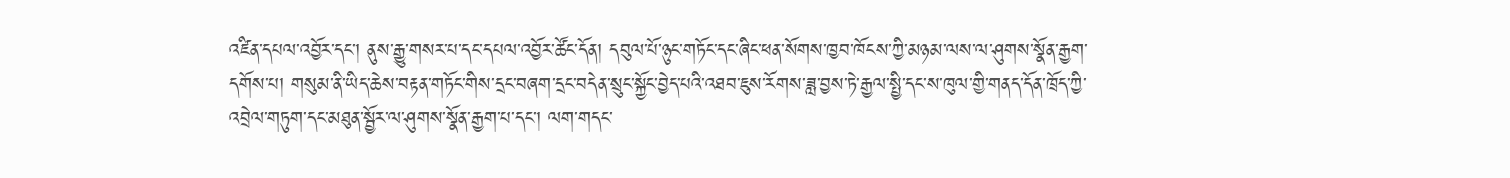འཛིན་དཔལ་འབྱོར་དང་། ནུས་རྒྱུ་གསར་པ་དང་དཔལ་འབྱོར་ཚོང་དོན། དབུལ་པོ་ཉུང་གཏོང་དང་ཞིང་ཕན་སོགས་ཁྱབ་ཁོངས་ཀྱི་མཉམ་ལས་ལ་ཤུགས་སྣོན་རྒྱག་དགོས་པ། གསུམ་ནི་ཡིད་ཆེས་བརྟན་གཏོང་གིས་དྲང་བཞག་དྲང་བདེན་སྲུང་སྐྱོང་བྱེད་པའི་འཐབ་ཇུས་རོགས་ཟླ་བྱས་ཏེ་རྒྱལ་སྤྱི་དང་ས་ཁུལ་གྱི་གནད་དོན་ཁྲོད་ཀྱི་འབྲེལ་གཏུག་དང་མཐུན་སྦྱོར་ལ་ཤུགས་སྣོན་རྒྱག་པ་དང་། ལག་གདང་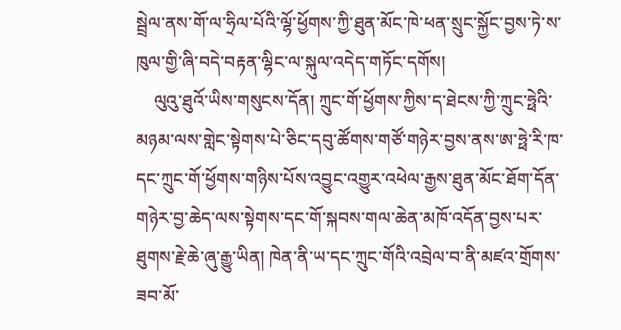སྦྲེལ་ནས་གོ་ལ་ཧྲིལ་པོའི་ལྷོ་ཕྱོགས་ཀྱི་ཐུན་མོང་ཁེ་ཕན་སྲུང་སྐྱོང་བྱས་ཏེ་ས་ཁུལ་གྱི་ཞི་བདེ་བརྟན་ལྷིང་ལ་སྐུལ་འདེད་གཏོང་དགོས།
    ལུའུ་ཐུའོ་ཡིས་གསུངས་དོན། ཀྲུང་གོ་ཕྱོགས་ཀྱིས་ད་ཐེངས་ཀྱི་ཀྲུང་ཧྥེའི་མཉམ་ལས་གླེང་སྟེགས་པེ་ཅིང་དབུ་ཚོགས་གཙོ་གཉེར་བྱས་ནས་ཨ་ཧྥེ་རི་ཁ་དང་ཀྲུང་གོ་ཕྱོགས་གཉིས་པོས་འབྱུང་འགྱུར་འཕེལ་རྒྱས་ཐུན་མོང་ཐོག་དོན་གཉེར་བྱ་ཆེད་ལས་སྟེགས་དང་གོ་སྐབས་གལ་ཆེན་མཁོ་འདོན་བྱས་པར་ཐུགས་རྗེ་ཆེ་ཞུ་རྒྱུ་ཡིན། ཁེན་ནི་ཡ་དང་ཀྲུང་གོའི་འབྲེལ་བ་ནི་མཛའ་གྲོགས་ཟབ་མོ་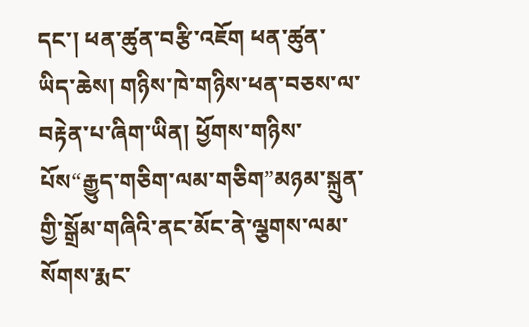དང་། ཕན་ཚུན་བརྩི་འཇོག ཕན་ཚུན་ཡིད་ཆེས། གཉིས་ཁེ་གཉིས་ཕན་བཅས་ལ་བརྟེན་པ་ཞིག་ཡིན། ཕྱོགས་གཉིས་པོས“རྒྱུད་གཅིག་ལམ་གཅིག”མཉམ་སྐྲུན་གྱི་སྒྲོམ་གཞིའི་ནང་མོང་ནེ་ལྕགས་ལམ་སོགས་རྨང་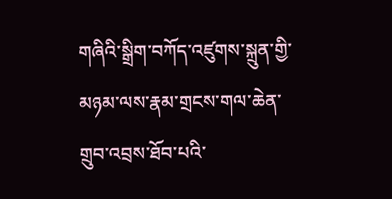གཞིའི་སྒྲིག་བཀོད་འཛུགས་སྐྲུན་གྱི་མཉམ་ལས་རྣམ་གྲངས་གལ་ཆེན་གྲུབ་འབྲས་ཐོབ་པའི་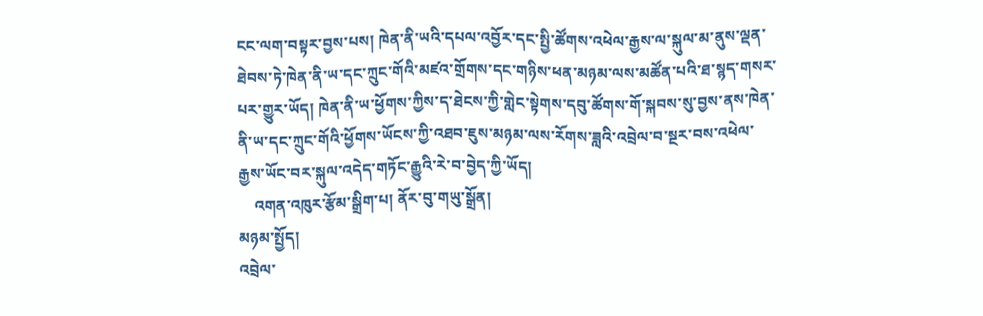ངང་ལག་བསྟར་བྱས་པས། ཁེན་ནི་ཡའི་དཔལ་འབྱོར་དང་སྤྱི་ཚོགས་འཕེལ་རྒྱས་ལ་སྐུལ་མ་ནུས་ལྡན་ཐེབས་ཏེ་ཁེན་ནི་ཡ་དང་ཀྲུང་གོའི་མཛའ་གྲོགས་དང་གཉིས་ཕན་མཉམ་ལས་མཚོན་པའི་ཐ་སྙད་གསར་པར་གྱུར་ཡོད། ཁེན་ནི་ཡ་ཕྱོགས་ཀྱིས་ད་ཐེངས་ཀྱི་གླེང་སྟེགས་དབུ་ཚོགས་གོ་སྐབས་སུ་བྱས་ནས་ཁེན་ནི་ཡ་དང་ཀྲུང་གོའི་ཕྱོགས་ཡོངས་ཀྱི་འཐབ་ཇུས་མཉམ་ལས་རོགས་ཟླའི་འབྲེལ་བ་སྔར་བས་འཕེལ་རྒྱས་ཡོང་བར་སྐུལ་འདེད་གཏོང་རྒྱུའི་རེ་བ་བྱེད་ཀྱི་ཡོད།
    འགན་འཁུར་རྩོམ་སྒྲིག་པ། ནོར་བུ་གཡུ་སྒྲོན།
མཉམ་སྤྱོད།
འབྲེལ་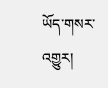ཡོད་གསར་འགྱུར།